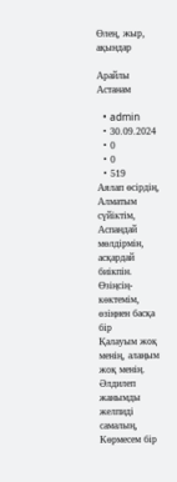Өлең, жыр, ақындар

Арайлы Астанам

  • admin
  • 30.09.2024
  • 0
  • 0
  • 519
Аялап өсірдің, Алматым сүйіктім,
Аспандай мөлдірмін, асқардай биікпін.
Өзіңсің- көктемім, өзіңнен басқа бір
Қалауым жоқ менің, алаңым жоқ менің.
Әлдилеп жанымды желпиді самалың,
Көрмесем бір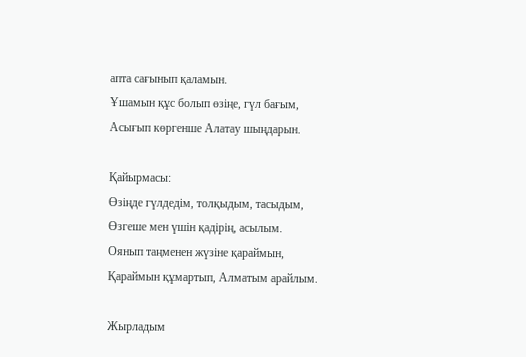апта сағынып қаламын.
Ұшамын құс болып өзіңе, гүл бағым,
Асығып көргенше Алатау шыңдарын.

Қайырмасы:
Өзіңде гүлдедім, толқыдым, тасыдым,
Өзгеше мен үшін қадірің, асылым.
Оянып таңменен жүзіне қараймын,
Қараймын құмартып, Алматым арайлым.

Жырладым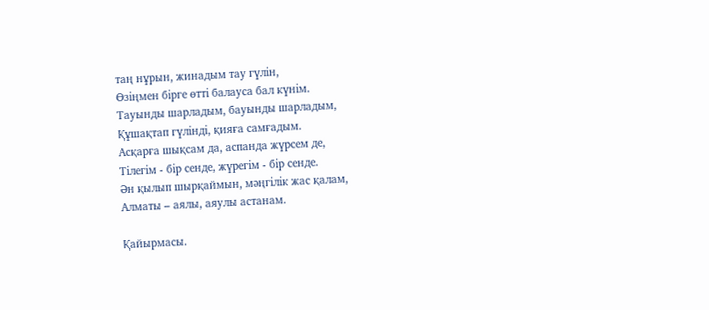таң нұрын, жинадым тау гүлін,
Өзіңмен бірге өтті балауса бал күнім.
Тауынды шарладым, бауынды шарладым,
Құшақтап гүлінді, қияға самғадым.
Асқарға шықсам да, аспанда жүрсем де,
Тілегім - бір сенде, жүрегім - бір сенде.
Ән қылып шырқаймын, мәңгілік жас қалам,
Алматы – аялы, аяулы астанам.

Қайырмасы.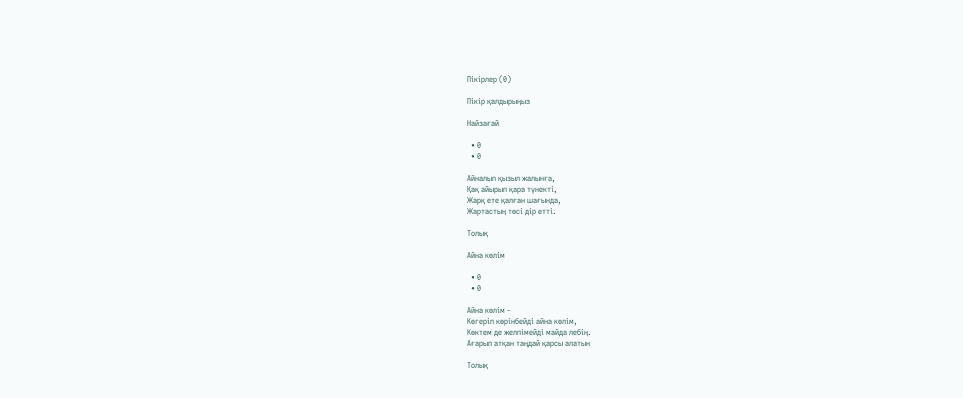Пікірлер (0)

Пікір қалдырыңыз

Найзағай

  • 0
  • 0

Айналып қызыл жалынға,
Қақ айырып қара түнекті,
Жарқ ете қалған шағында,
Жартастың төсі дір етті.

Толық

Айна көлім

  • 0
  • 0

Айна көлім -
Көгеріп көрінбейді айна көлім,
Көктем де желпімейді майда лебің.
Ағарып атқан таңдай қарсы алатын

Толық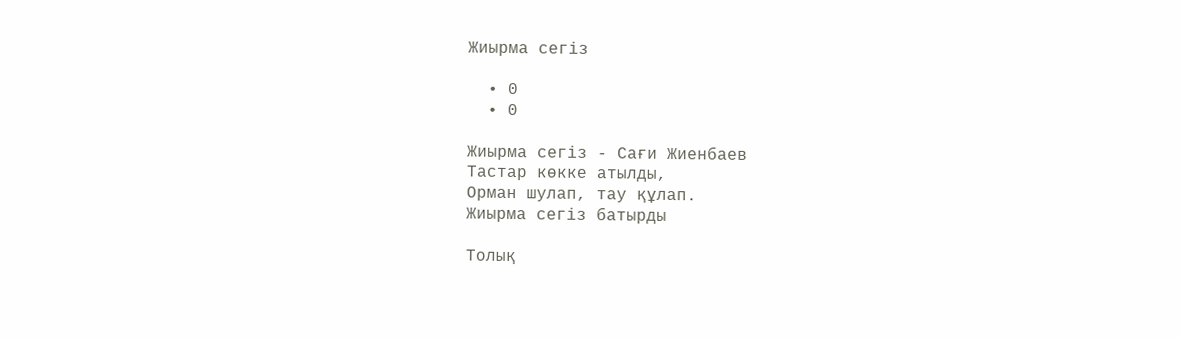Жиырма сегіз

  • 0
  • 0

Жиырма сегіз - Сағи Жиенбаев
Тастар көкке атылды,
Орман шулап, тау құлап.
Жиырма сегіз батырды

Толық